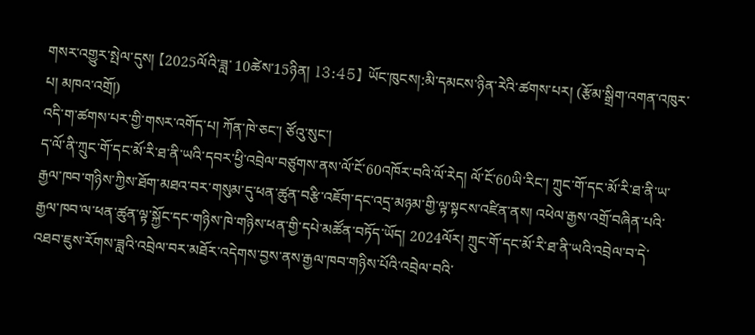གསར་འགྱུར་སྤེལ་དུས། 【2025ལོའི་ཟླ་ 10ཚེས་15ཉིན། 13:45】 ཡོང་ཁུངས།:མི་དམངས་ཉིན་རེའི་ཚགས་པར། (རྩོམ་སྒྲིག་འགན་འཁུར་པ། མཁའ་འགྲོ།)
འདི་ག་ཚགས་པར་གྱི་གསར་འགོད་པ། ཀོན་ཁེ་ཅང་། ཙོའུ་སུང་།
ད་ལོ་ནི་ཀྲུང་གོ་དང་མོ་རི་ཐ་ནི་ཡའི་དབར་ཕྱི་འབྲེལ་བཙུགས་ནས་ལོ་ངོ་60འཁོར་བའི་ལོ་རེད། ལོ་ངོ་60ཡི་རིང་། ཀྲུང་གོ་དང་མོ་རི་ཐ་ནི་ཡ་རྒྱལ་ཁབ་གཉིས་ཀྱིས་ཐོག་མཐའ་བར་གསུམ་དུ་ཕན་ཚུན་བརྩི་འཇོག་དང་འདྲ་མཉམ་གྱི་ལྟ་སྟངས་འཛིན་ནས། འཕེལ་རྒྱས་འགྲོ་བཞིན་པའི་རྒྱལ་ཁབ་ལ་ཕན་ཚུན་ལྟ་སྐྱོང་དང་གཉིས་ཁེ་གཉིས་ཕན་གྱི་དཔེ་མཚོན་བཏོད་ཡོད། 2024ལོར། ཀྲུང་གོ་དང་མོ་རི་ཐ་ནི་ཡའི་འབྲེལ་བ་དེ་འཐབ་ཇུས་རོགས་ཟླའི་འབྲེལ་བར་མཐོར་འདེགས་བྱས་ནས་རྒྱལ་ཁབ་གཉིས་པོའི་འབྲེལ་བའི་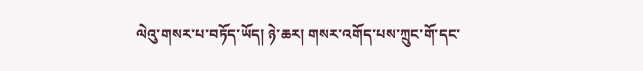ལེའུ་གསར་པ་བཏོད་ཡོད། ཉེ་ཆར། གསར་འགོད་པས་ཀྲུང་གོ་དང་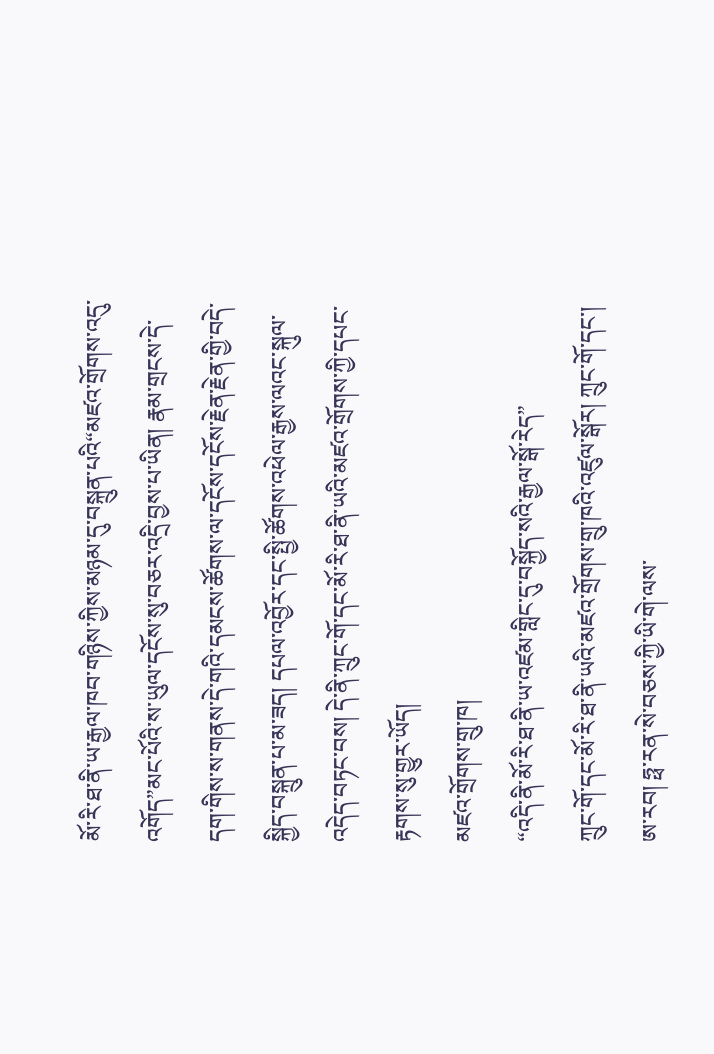མོ་རི་ཐ་ནི་ཡ་རྒྱལ་ཁབ་གཉིས་ཀྱིས་མཉམ་དུ་བསྐྲུན་པའི“མཛའ་གྲོགས་འདུ་འགོད”མང་པོའི་ས་ཡུལ་དངོས་སུ་བཅར་འདྲི་བྱས་པ་ཡིན། རྣམ་གྲངས་དེ་དག་གིས་ས་གནས་དེ་གའི་དམངས་ཚོགས་ལ་དངོས་དངོས་རྗེན་རྗེན་གྱི་བདེ་སྐྱིད་བསྐྲུན་པ་མ་ཟད། དཔལ་འབྱོར་དང་སྤྱི་ཚོགས་འཕེལ་རྒྱས་ལའང་སྐུལ་འདེད་བཏང་བས། དེ་ནི་ཀྲུང་གོ་དང་མོ་རི་ཐ་ནི་ཡའི་མཛའ་གྲོགས་ཀྱི་དཔང་རྟགས་སུ་གྱུར་ཡོད།
མཛའ་གྲོགས་གྲུ་ཁ།
“འདི་ནི་མོ་རི་ཐ་ནི་ཡ་འཛམ་གླིང་དུ་བསྐྱོད་སའི་རྒྱལ་སྒོ་རེད”
ཀྲུང་གོ་དང་མོ་རི་ཐ་ནི་ཡའི་མཛའ་གྲོགས་གྲུ་ཁའི་འཛུལ་སྒོར། ཀྲུང་གོ་དང་། ཨ་རབ། ཧྥ་རན་སེ་བཅས་ཀྱི་ཡི་གེ་ལས་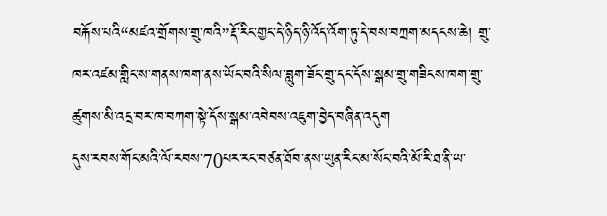བརྐོས་པའི“མཛའ་གྲོགས་གྲུ་ཁའི”རྡོ་རིང་གྱང་དེ་ཉིད་ཉི་འོད་འོག་ཏུ་དེ་བས་བཀྲག་མདངས་ཆེ། གྲུ་ཁར་འཛམ་གླིང་ས་གནས་ཁག་ནས་ཡོང་བའི་སིལ་བླུག་ཟོང་གྲུ་དང་དོས་སྒམ་གྲུ་གཟིངས་ཁག་གྲུ་ཚུགས་མི་འདྲ་བར་ཁ་བཀག་སྟེ་དོས་སྒམ་འབེབས་འཇུག་བྱེད་བཞིན་འདུག
དུས་རབས་གོང་མའི་ལོ་རབས་70པར་རང་བཙན་ཐོབ་ནས་ཡུན་རིང་མ་སོང་བའི་མོ་རི་ཐ་ནི་ཡ་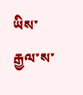ཡིས་རྒྱལ་ས་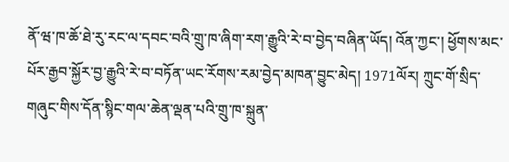ནོ་ཝ་ཁ་ཆོ་ཐེ་རུ་རང་ལ་དབང་བའི་གྲུ་ཁ་ཞིག་རག་རྒྱུའི་རེ་བ་བྱེད་བཞིན་ཡོད། འོན་ཀྱང་། ཕྱོགས་མང་པོར་རྒྱབ་སྐྱོར་བྱ་རྒྱུའི་རེ་བ་བཏོན་ཡང་རོགས་རམ་བྱེད་མཁན་བྱུང་མེད། 1971ལོར། ཀྲུང་གོ་སྲིད་གཞུང་གིས་དོན་སྙིང་གལ་ཆེན་ལྡན་པའི་གྲུ་ཁ་སྐྲུན་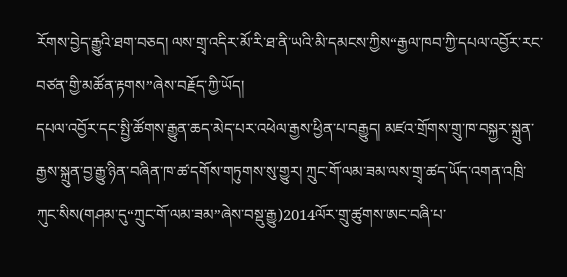རོགས་བྱེད་རྒྱུའི་ཐག་བཅད། ལས་གྲྭ་འདིར་མོ་རི་ཐ་ནི་ཡའི་མི་དམངས་ཀྱིས“རྒྱལ་ཁབ་ཀྱི་དཔལ་འབྱོར་རང་བཙན་གྱི་མཚོན་རྟགས”ཞེས་བརྗོད་ཀྱི་ཡོད།
དཔལ་འབྱོར་དང་སྤྱི་ཚོགས་རྒྱུན་ཆད་མེད་པར་འཕེལ་རྒྱས་ཕྱིན་པ་བརྒྱུད། མཛའ་གྲོགས་གྲུ་ཁ་བསྐྱར་སྐྲུན་རྒྱས་སྐྲུན་བྱ་རྒྱུ་ཉིན་བཞིན་ཁ་ཚ་དགོས་གཏུགས་སུ་གྱུར། ཀྲུང་གོ་ལམ་ཟམ་ལས་གྲྭ་ཚད་ཡོད་འགན་འཁྲི་ཀུང་སིས(གཤམ་དུ“ཀྲུང་གོ་ལམ་ཟམ”ཞེས་བསྡུ་རྒྱུ)2014ལོར་གྲུ་ཚུགས་ཨང་བཞི་པ་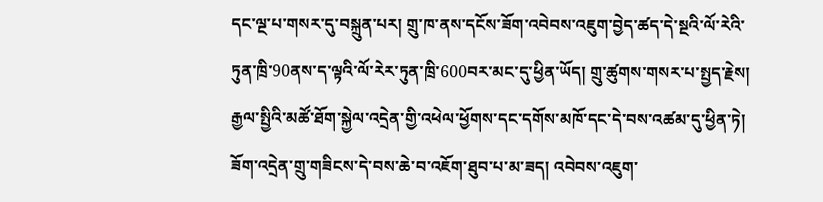དང་ལྔ་པ་གསར་དུ་བསྐྲུན་པར། གྲུ་ཁ་ནས་དངོས་ཟོག་འབེབས་འཇུག་བྱེད་ཚད་དེ་སྔའི་ལོ་རེའི་ཏུན་ཁྲི་90ནས་ད་ལྟའི་ལོ་རེར་ཏུན་ཁྲི་600བར་མང་དུ་ཕྱིན་ཡོད། གྲུ་ཚུགས་གསར་པ་སྤྱད་རྗེས། རྒྱལ་སྤྱིའི་མཚོ་ཐོག་སྐྱེལ་འདྲེན་གྱི་འཕེལ་ཕྱོགས་དང་དགོས་མཁོ་དང་དེ་བས་འཚམ་དུ་ཕྱིན་ཏེ། ཟོག་འདྲེན་གྲུ་གཟིངས་དེ་བས་ཆེ་བ་འཇོག་ཐུབ་པ་མ་ཟད། འབེབས་འཇུག་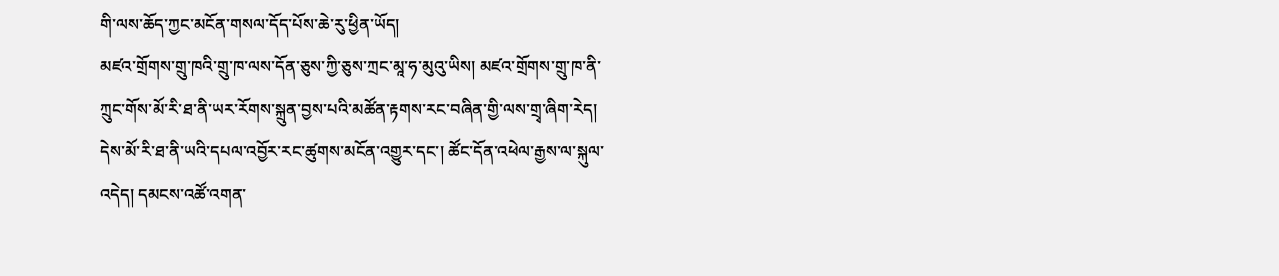གི་ལས་ཆོད་ཀྱང་མངོན་གསལ་དོད་པོས་ཆེ་རུ་ཕྱིན་ཡོད།
མཛའ་གྲོགས་གྲུ་ཁའི་གྲུ་ཁ་ལས་དོན་ཅུས་ཀྱི་ཅུས་ཀྲང་མཱ་ཧ་མུའུ་ཡིས། མཛའ་གྲོགས་གྲུ་ཁ་ནི་ཀྲུང་གོས་མོ་རི་ཐ་ནི་ཡར་རོགས་སྐྲུན་བྱས་པའི་མཚོན་རྟགས་རང་བཞིན་གྱི་ལས་གྲྭ་ཞིག་རེད། དེས་མོ་རི་ཐ་ནི་ཡའི་དཔལ་འབྱོར་རང་ཚུགས་མངོན་འགྱུར་དང་། ཚོང་དོན་འཕེལ་རྒྱས་ལ་སྐུལ་འདེད། དམངས་འཚོ་འགན་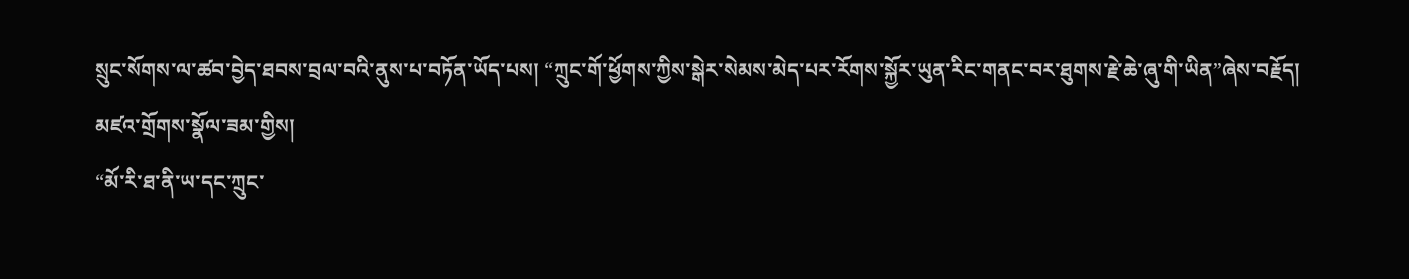སྲུང་སོགས་ལ་ཚབ་བྱེད་ཐབས་བྲལ་བའི་ནུས་པ་བཏོན་ཡོད་པས། “ཀྲུང་གོ་ཕྱོགས་ཀྱིས་སྒེར་སེམས་མེད་པར་རོགས་སྐྱོར་ཡུན་རིང་གནང་བར་ཐུགས་རྗེ་ཆེ་ཞུ་གི་ཡིན”ཞེས་བརྗོད།
མཛའ་གྲོགས་སྣོལ་ཟམ་གྱིས།
“མོ་རི་ཐ་ནི་ཡ་དང་ཀྲུང་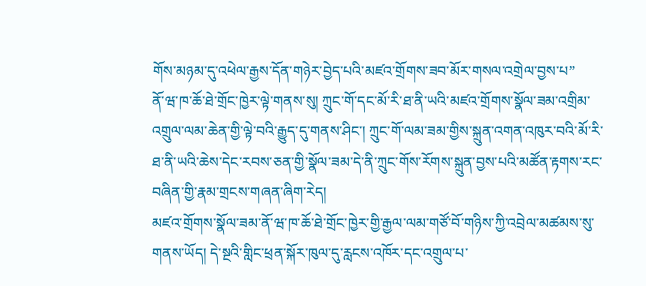གོས་མཉམ་དུ་འཕེལ་རྒྱས་དོན་གཉེར་བྱེད་པའི་མཛའ་གྲོགས་ཟབ་མོར་གསལ་འགྲེལ་བྱས་པ”
ནོ་ཝ་ཁ་ཆོ་ཐེ་གྲོང་ཁྱེར་ལྟེ་གནས་སུ། ཀྲུང་གོ་དང་མོ་རི་ཐ་ནི་ཡའི་མཛའ་གྲོགས་སྣོལ་ཟམ་འགྲིམ་འགྲུལ་ལམ་ཆེན་གྱི་ལྟེ་བའི་རྒྱུད་དུ་གནས་ཤིང་། ཀྲུང་གོ་ལམ་ཟམ་གྱིས་སྐྲུན་འགན་འཁུར་བའི་མོ་རི་ཐ་ནི་ཡའི་ཆེས་དེང་རབས་ཅན་གྱི་སྣོལ་ཟམ་དེ་ནི་ཀྲུང་གོས་རོགས་སྐྲུན་བྱས་པའི་མཚོན་རྟགས་རང་བཞིན་གྱི་རྣམ་གྲངས་གཞན་ཞིག་རེད།
མཛའ་གྲོགས་སྣོལ་ཟམ་ནོ་ཝ་ཁ་ཆོ་ཐེ་གྲོང་ཁྱེར་གྱི་རྒྱལ་ལམ་གཙོ་བོ་གཉིས་ཀྱི་འབྲེལ་མཚམས་སུ་གནས་ཡོད། དེ་སྔའི་གླིང་ཕྲན་སྐོར་ཁུལ་དུ་རླངས་འཁོར་དང་འགྲུལ་པ་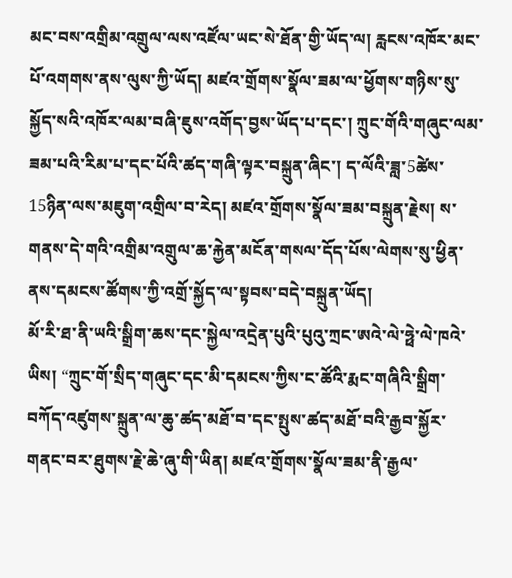མང་བས་འགྲིམ་འགྲུལ་ལས་འཛོལ་ཡང་སེ་ཐོན་གྱི་ཡོད་ལ། རླངས་འཁོར་མང་པོ་འགགས་ནས་ལུས་ཀྱི་ཡོད། མཛའ་གྲོགས་སྣོལ་ཟམ་ལ་ཕྱོགས་གཉིས་སུ་སྐྱོད་སའི་འཁོར་ལམ་བཞི་ཇུས་འགོད་བྱས་ཡོད་པ་དང་། ཀྲུང་གོའི་གཞུང་ལམ་ཟམ་པའི་རིམ་པ་དང་པོའི་ཚད་གཞི་ལྟར་བསྐྲུན་ཞིང་། ད་ལོའི་ཟླ་5ཚེས་15ཉིན་ལས་མཇུག་འགྲིལ་བ་རེད། མཛའ་གྲོགས་སྣོལ་ཟམ་བསྐྲུན་རྗེས། ས་གནས་དེ་གའི་འགྲིམ་འགྲུལ་ཆ་རྐྱེན་མངོན་གསལ་དོད་པོས་ལེགས་སུ་ཕྱིན་ནས་དམངས་ཚོགས་ཀྱི་འགྲོ་སྐྱོད་ལ་སྟབས་བདེ་བསྐྲུན་ཡོད།
མོ་རི་ཐ་ནི་ཡའི་སྒྲིག་ཆས་དང་སྐྱེལ་འདྲེན་པུའི་པུའུ་ཀྲང་ཨའེ་ལེ་ཧྥེ་ལེ་ཁའེ་ཡིས། “ཀྲུང་གོ་སྲིད་གཞུང་དང་མི་དམངས་ཀྱིས་ང་ཚོའི་རྨང་གཞིའི་སྒྲིག་བཀོད་འཛུགས་སྐྲུན་ལ་ཆུ་ཚད་མཐོ་བ་དང་སྤུས་ཚད་མཐོ་བའི་རྒྱབ་སྐྱོར་གནང་བར་ཐུགས་རྗེ་ཆེ་ཞུ་གི་ཡིན། མཛའ་གྲོགས་སྣོལ་ཟམ་ནི་རྒྱལ་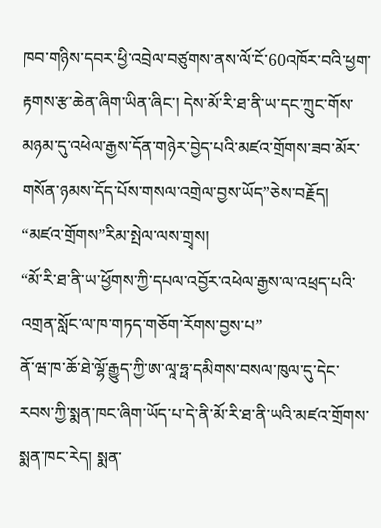ཁབ་གཉིས་དབར་ཕྱི་འབྲེལ་བཙུགས་ནས་ལོ་ངོ་60འཁོར་བའི་ཕྱག་རྟགས་རྩ་ཆེན་ཞིག་ཡིན་ཞིང་། དེས་མོ་རི་ཐ་ནི་ཡ་དང་ཀྲུང་གོས་མཉམ་དུ་འཕེལ་རྒྱས་དོན་གཉེར་བྱེད་པའི་མཛའ་གྲོགས་ཟབ་མོར་གསོན་ཉམས་དོད་པོས་གསལ་འགྲེལ་བྱས་ཡོད”ཅེས་བརྗོད།
“མཛའ་གྲོགས”རིམ་སྤེལ་ལས་གྲྭས།
“མོ་རི་ཐ་ནི་ཡ་ཕྱོགས་ཀྱི་དཔལ་འབྱོར་འཕེལ་རྒྱས་ལ་འཕྲད་པའི་འགྲན་སློང་ལ་ཁ་གཏད་གཅོག་རོགས་བྱས་པ”
ནོ་ཝ་ཁ་ཆོ་ཐེ་ལྷོ་རྒྱུད་ཀྱི་ཨ་ལཱ་ཧྥ་དམིགས་བསལ་ཁུལ་དུ་དེང་རབས་ཀྱི་སྨན་ཁང་ཞིག་ཡོད་པ་དེ་ནི་མོ་རི་ཐ་ནི་ཡའི་མཛའ་གྲོགས་སྨན་ཁང་རེད། སྨན་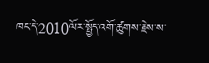ཁང་དེ་2010ལོར་སྤྱོད་འགོ་ཚུགས་རྗེས་ས་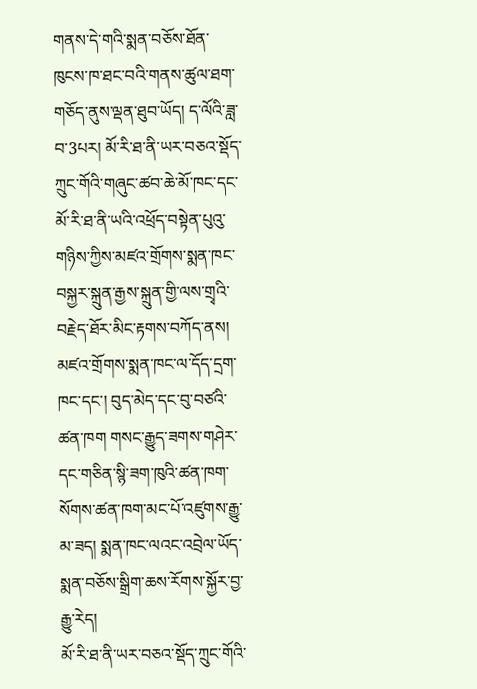གནས་དེ་གའི་སྨན་བཅོས་ཐོན་ཁུངས་ཁ་ཐང་བའི་གནས་ཚུལ་ཐག་གཅོད་ནུས་ལྡན་ཐུབ་ཡོད། ད་ལོའི་ཟླ་བ་3པར། མོ་རི་ཐ་ནི་ཡར་བཅའ་སྡོད་ཀྲུང་གོའི་གཞུང་ཚབ་ཆེ་མོ་ཁང་དང་མོ་རི་ཐ་ནི་ཡའི་འཕྲོད་བསྟེན་པུའུ་གཉིས་ཀྱིས་མཛའ་གྲོགས་སྨན་ཁང་བསྐྱར་སྐྲུན་རྒྱས་སྐྲུན་གྱི་ལས་གྲྭའི་བརྗེད་ཐོར་མིང་རྟགས་བཀོད་ནས། མཛའ་གྲོགས་སྨན་ཁང་ལ་དོད་དྲག་ཁང་དང་། བུད་མེད་དང་བུ་བཙའི་ཚན་ཁག གསང་རྒྱུད་ཟགས་གཤེར་དང་གཅིན་སྙི་ཟག་ཁུའི་ཚན་ཁག་སོགས་ཚན་ཁག་མང་པོ་འཛུགས་རྒྱུ་མ་ཟད། སྨན་ཁང་ལའང་འབྲེལ་ཡོད་སྨན་བཅོས་སྒྲིག་ཆས་རོགས་སྐྱོར་བྱ་རྒྱུ་རེད།
མོ་རི་ཐ་ནི་ཡར་བཅའ་སྡོད་ཀྲུང་གོའི་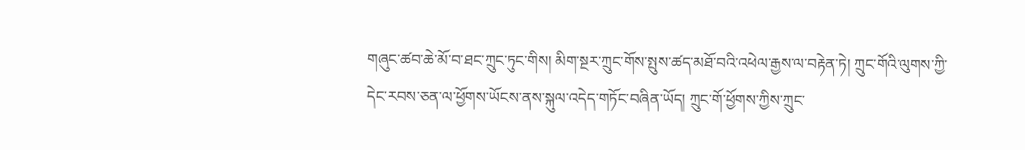གཞུང་ཚབ་ཆེ་མོ་བ་ཐང་ཀྲུང་ཏུང་གིས། མིག་སྔར་ཀྲུང་གོས་སྤུས་ཚད་མཐོ་བའི་འཕེལ་རྒྱས་ལ་བརྟེན་ཏེ། ཀྲུང་གོའི་ལུགས་ཀྱི་དེང་རབས་ཅན་ལ་ཕྱོགས་ཡོངས་ནས་སྐུལ་འདེད་གཏོང་བཞིན་ཡོད། ཀྲུང་གོ་ཕྱོགས་ཀྱིས་ཀྲུང་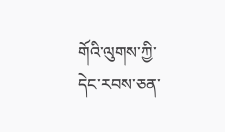གོའི་ལུགས་ཀྱི་དེང་རབས་ཅན་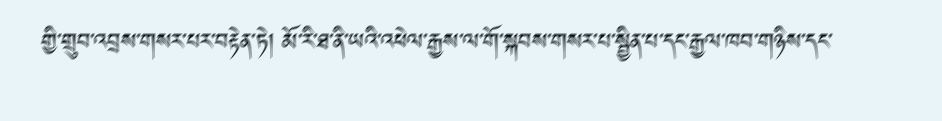གྱི་གྲུབ་འབྲས་གསར་པར་བརྟེན་ཏེ། མོ་རི་ཐ་ནི་ཡའི་འཕེལ་རྒྱས་ལ་གོ་སྐབས་གསར་པ་སྦྱིན་པ་དང་རྒྱལ་ཁབ་གཉིས་དང་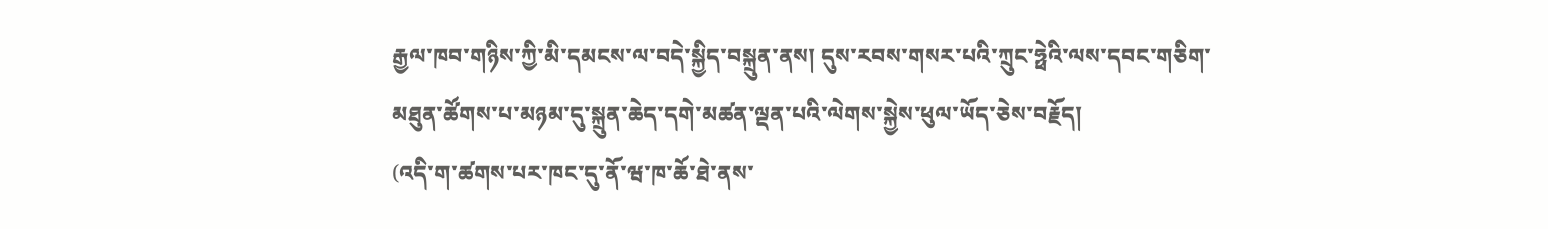རྒྱལ་ཁབ་གཉིས་ཀྱི་མི་དམངས་ལ་བདེ་སྐྱིད་བསྐྲུན་ནས། དུས་རབས་གསར་པའི་ཀྲུང་ཧྥེའི་ལས་དབང་གཅིག་མཐུན་ཚོགས་པ་མཉམ་དུ་སྐྲུན་ཆེད་དགེ་མཚན་ལྡན་པའི་ལེགས་སྐྱེས་ཕུལ་ཡོད་ཅེས་བརྗོད།
(འདི་ག་ཚགས་པར་ཁང་དུ་ནོ་ཝ་ཁ་ཆོ་ཐེ་ནས་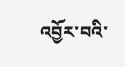འབྱོར་བའི་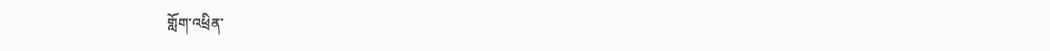གློག་འཕྲིན་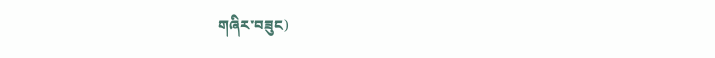གཞིར་བཟུང)